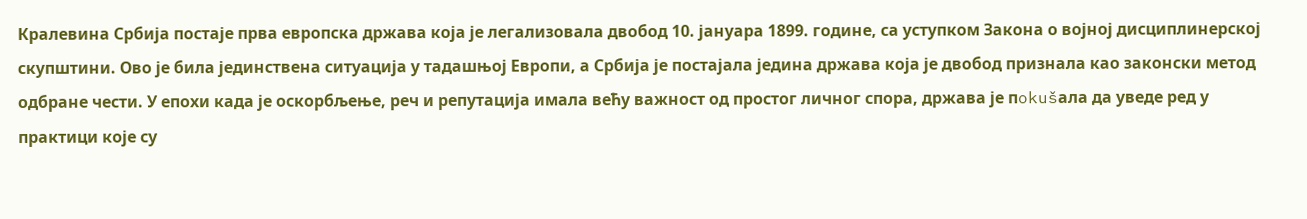Кралевина Србија постаје прва европска држава која је легализовала двобод 10. јануара 1899. године, са уступком Закона о војној дисциплинерској скупштини. Ово је била јединствена ситуација у тадашњој Европи, а Србија је постајала једина држава која је двобод признала као законски метод одбране чести. У епохи када је оскорбљење, реч и репутација имала већу важност од простог личног спора, држава је пokušала да уведе ред у практици које су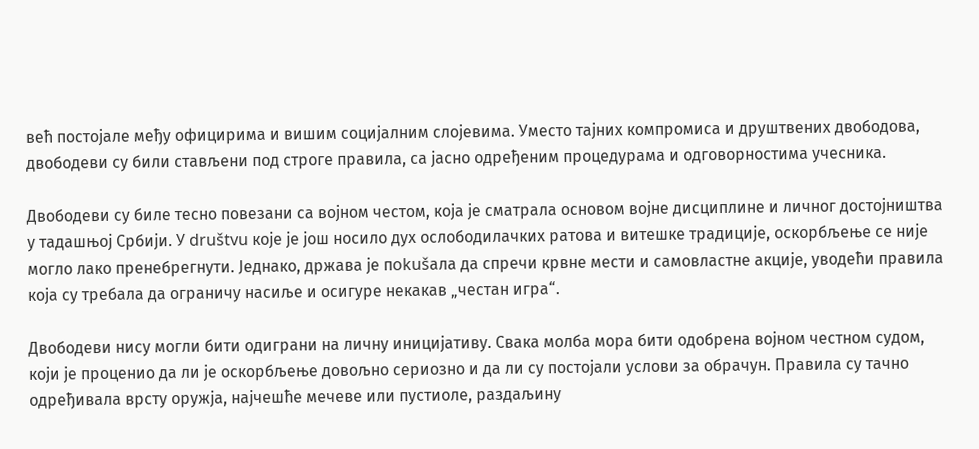већ постојале међу официрима и вишим социјалним слојевима. Уместо тајних компромиса и друштвених двободова, двободеви су били стављени под строге правила, са јасно одређеним процедурама и одговорностима учесника.

Двободеви су биле тесно повезани са војном честом, која је сматрала основом војне дисциплине и личног достојништва у тадашњој Србији. У društvu које је још носило дух ослободилачких ратова и витешке традиције, оскорбљење се није могло лако пренебрегнути. Једнако, држава је пokušала да спречи крвне мести и самовластне акције, уводећи правила која су требала да ограничу насиље и осигуре некакав „честан игра“.

Двободеви нису могли бити одиграни на личну иницијативу. Свака молба мора бити одобрена војном честном судом, који је проценио да ли је оскорбљење довољно сериозно и да ли су постојали услови за обрачун. Правила су тачно одређивала врсту оружја, најчешће мечеве или пустиоле, раздаљину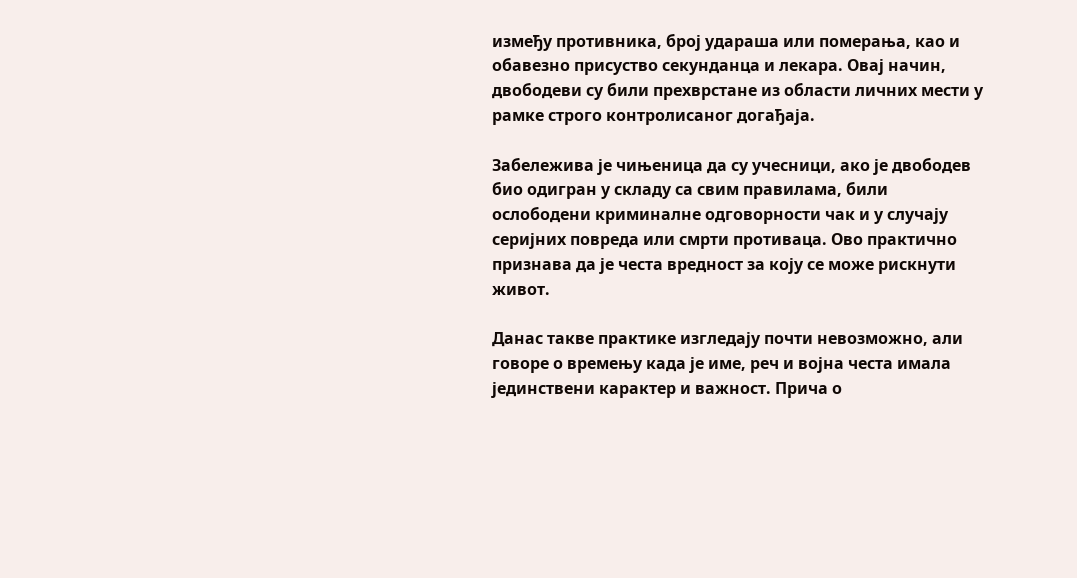између противника, број удараша или померања, као и обавезно присуство секунданца и лекара. Овај начин, двободеви су били прехврстане из области личних мести у рамке строго контролисаног догађаја.

Забележива је чињеница да су учесници, ако је двободев био одигран у складу са свим правилама, били ослободени криминалне одговорности чак и у случају серијних повреда или смрти противаца. Ово практично признава да је честа вредност за коју се може рискнути живот.

Данас такве практике изгледају почти невозможно, али говоре о времењу када је име, реч и војна честа имала јединствени карактер и важност. Причa о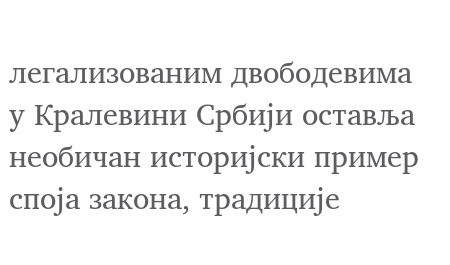легализованим двободевима у Кралевини Србији оставља необичан историјски пример споја закона, традиције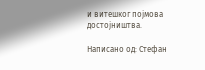и витешког појмова достојништва.

Написано од: Стефан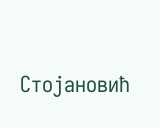Стојановић